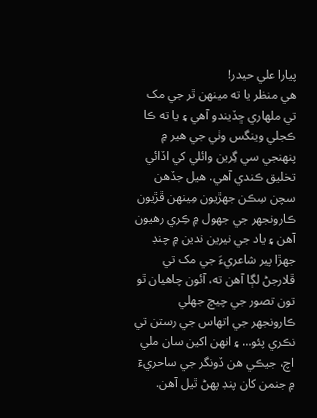پيارا علي حيدر!
هي منظر يا ته مينھن ٿر جي مک تي ملهاري ڇڏيندو آهي ۽ يا ته ڪا ڪجلي وينگس وٺي جي هير ۾ پنھنجي سي گِرين وائلي کي اڏائي تخليق ڪندي آهي. هيل جڏهن سچن سِڪن جھڙيون مِينھن ڦڙيون ڪارونجهر جي جهول ۾ ڪِري رهيون آهن ۽ ياد جي نيرين ندين ۾ چنڊ جھڙا پير شاعريءَ جي مک تي ڦلارجڻ لڳا آهن ته، آئون چاهيان ٿو تون تصور جي چيچ جهلي ڪارونجهر جي اتھاس جي رستن تي نڪري پئو… ۽ انهن اکين سان ملي اچ، جيڪي هن ڏونگر جي ساحريءٓ ۾ جنمن کان پنڊ پھڻ ٿيل آهن.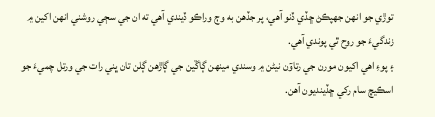توڙي جو انهن جهپڪڻ ڇڏي ڏنو آهي، پر جڏهن به وڄ وراڪو ڏيندي آهي ته ان جي سڄي روشني انهن اکين ۾ زندگيءَ جو روح ٿي پوندي آهي.
۽ پوءِ اهي اکيون مورن جي رتاوٓن نيڻن ۾ وسندي مينھن ڳاڱين جي ڳاڙهن ڳلن تان ڀني رات جي ورتل چميءَ جو اسڪيچ سام رکي ڇڏينديون آهن.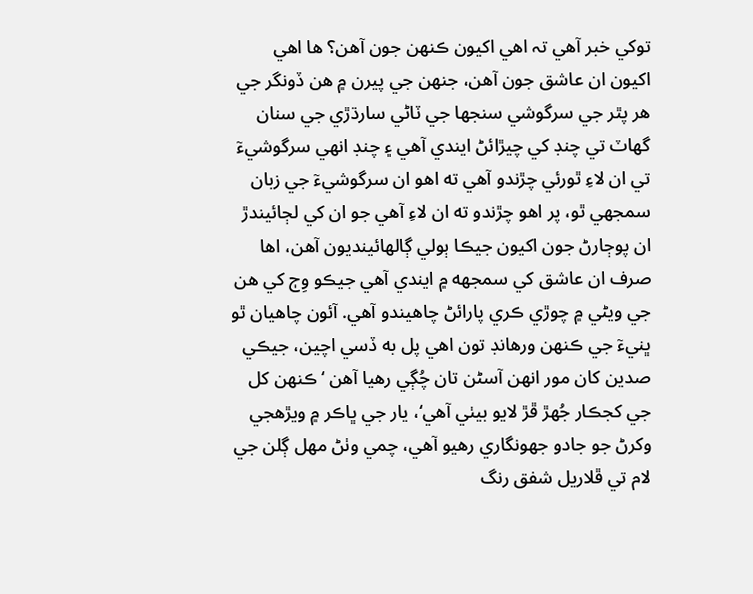توکي خبر آهي تہ اهي اکيون ڪنھن جون آهن؟ ها اهي اکيون ان عاشق جون آهن، جنھن جي پيرن ۾ هن ڏونگر جي هر پٿر جي سرگوشي سنجها جي ٽاڻي سارڌڙي جي سنان گهاٽ تي چنڊ کي چيڙائڻ ايندي آهي ۽ چنڊ انهي سرگوشيءٓ تي ان لاءِ ٿورئي چڙندو آهي ته اهو ان سرگوشيءٓ جي زبان سمجهي ٿو، پر اهو چڙندو ته ان لاءِ آهي جو ان کي لڄائيندڙ ان پوڄارڻ جون اکيون جيڪا ٻولي ڳالهائينديون آهن، اها صرف ان عاشق کي سمجهه ۾ ايندي آهي جيڪو وِڄ کي هن جي ويڻي ۾ چوڙي ڪري پارائڻ چاهيندو آهي. آئون چاهيان ٿو ڀنيءٓ جي ڪنھن ورهانڊ تون اهي پل به ڏسي اچين، جيڪي صدين کان مور انهن آسڻن تان چُڳي رهيا آهن ‘ڪنھن کل جي کجڪار جُهڙ ڦڙ لايو بيٺي آهي‘، يار جي ڀاڪر ۾ ويڙهجي وکرڻ جو جادو جهونگاري رهيو آهي، چمي وٺڻ مھل ڳلن جي لام تي ڦلاريل شفق رنگ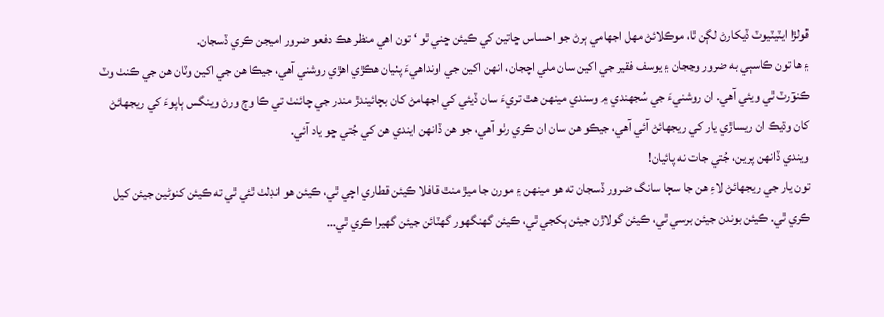ڦولڙا ايٽيٽيوٽ ڏيکارڻ لڳن ٿا، موڪلائڻ مھل اجهامي ٻرڻ جو احساس ڇاتين کي ڪيئن ڇني ٿو ‘ تون اهي منظر هڪ دفعو ضرور اميجن ڪري ڏسجان.
۽ ها تون ڪاسٻي به ضرور وڃجان ۽ يوسف فقير جي اکين سان ملي اچجان، انهن اکين جي اونداهيءَ پٺيان هڪڙي اهڙي روشني آهي، جيڪا هن جي اکين وٽان هن جي ڪنٺ وٽ ڪنوٓرٽ ٿي ويئي آهي. ان روشنيءَ جي سُجهندي ۾ وسندي مينھن هٿ تريءَ سان ڏيئي کي اجهامڻ کان بچائيندڙ مندر جي چائنٺ تي ڪا وڄ ورڻ وينگس ٻاپوءَ کي ريجهائڻ کان وڌيڪ ان ريساڙي يار کي ريجهائڻ آئي آهي، جيڪو هن سان ان ڪري رٺو آهي، جو هن ڏانھن ايندي هن کي جُتي ڇو ياد آئي.
ويندي ڏانھن پرين، جُتي جات نه پائيان!
تون يار جي ريجهائڻ لاءِ هن جا سڄا سانگ ضرور ڏسجان ته هو مينھن ۽ مورن جا ميڙ منٿ قافلا ڪيئن قطاري اچي ٿي، ڪيئن هو انڊلٺ ٿئي ٿي ته ڪيئن کنوڻين جيئن کيل ڪري ٿي. ڪيئن بوندن جيئن برسي ٿي، ڪيئن گولاڙن جيئن ٻکجي ٿي، ڪيئن گهنگهور گهٽائن جيئن گهيرا ڪري ٿي…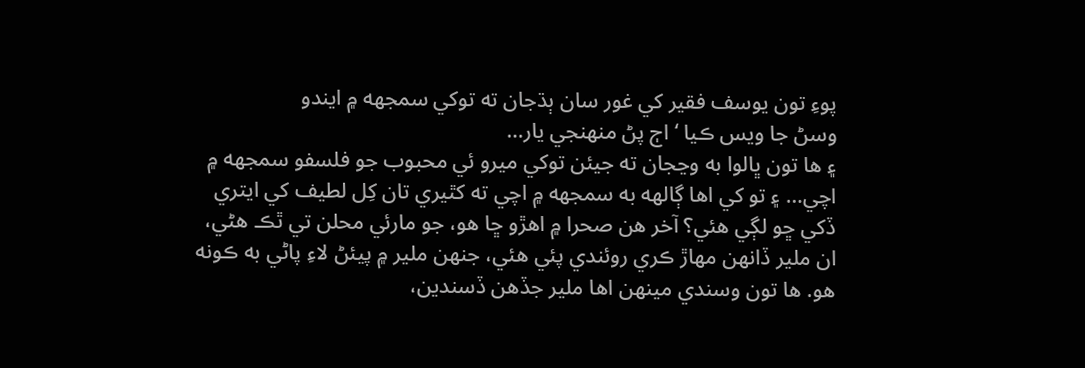پوءِ تون يوسف فقير کي غور سان ٻڌجان ته توکي سمجهه ۾ ايندو
وسڻ جا ويس ڪيا ‘ اڄ پڻ منھنجي يار…
۽ ها تون ڀالوا به وڃجان ته جيئن توکي ميرو ئي محبوب جو فلسفو سمجهه ۾ اچي… ۽ تو کي اها ڳالهه به سمجهه ۾ اچي ته کٿيري تان کِل لطيف کي ايتري ڏکي ڇو لڳي هئي؟ آخر هن صحرا ۾ اهڙو ڇا هو، جو مارئي محلن تي ٿڪ هڻي، ان ملير ڏانھن مھاڙ ڪري روئندي پئي هئي، جنهن ملير ۾ پيئڻ لاءِ پاڻي به ڪونه هو. ها تون وسندي مينھن اها ملير جڏهن ڏسندين،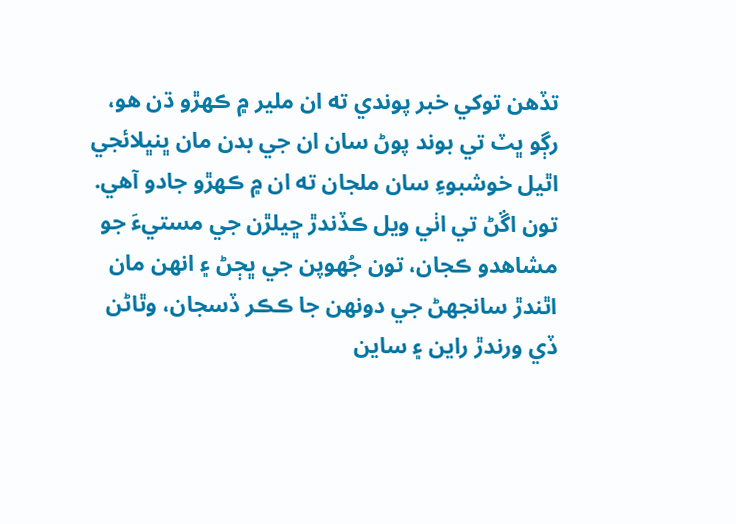تڏهن توکي خبر پوندي ته ان ملير ۾ ڪھڙو ڌن هو، رڳو ڀٽ تي بوند پوڻ سان ان جي بدن مان ڀنڀلائجي اٿيل خوشبوءِ سان ملجان ته ان ۾ ڪهڙو جادو آهي. تون اڱڻ تي اٺي ويل ڪڏندڙ ڇيلڙن جي مستيءَ جو مشاهدو ڪجان، تون جُهوپن جي ڀڄڻ ۽ انهن مان اٿندڙ سانجهڻ جي دونھن جا ڪڪر ڏسجان، وٿاڻن ڏي ورندڙ راين ۽ ساين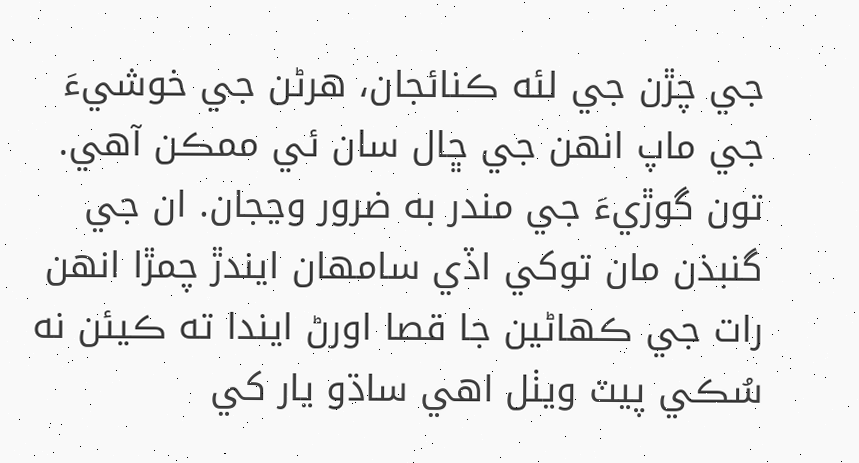جي چڙن جي لئه ڪنائجان، هرڻن جي خوشيءَ جي ماپ انهن جي ڇال سان ئي ممڪن آهي.
تون گوڙيءَ جي مندر به ضرور وڃجان. ان جي گنبذن مان توکي اڏي سامهان ايندڙ چمڙا انهن رات جي ڪھاڻين جا قصا اورڻ ايندا ته ڪيئن نه سُڪي پيٽ ويٺل اهي ساڌو يار کي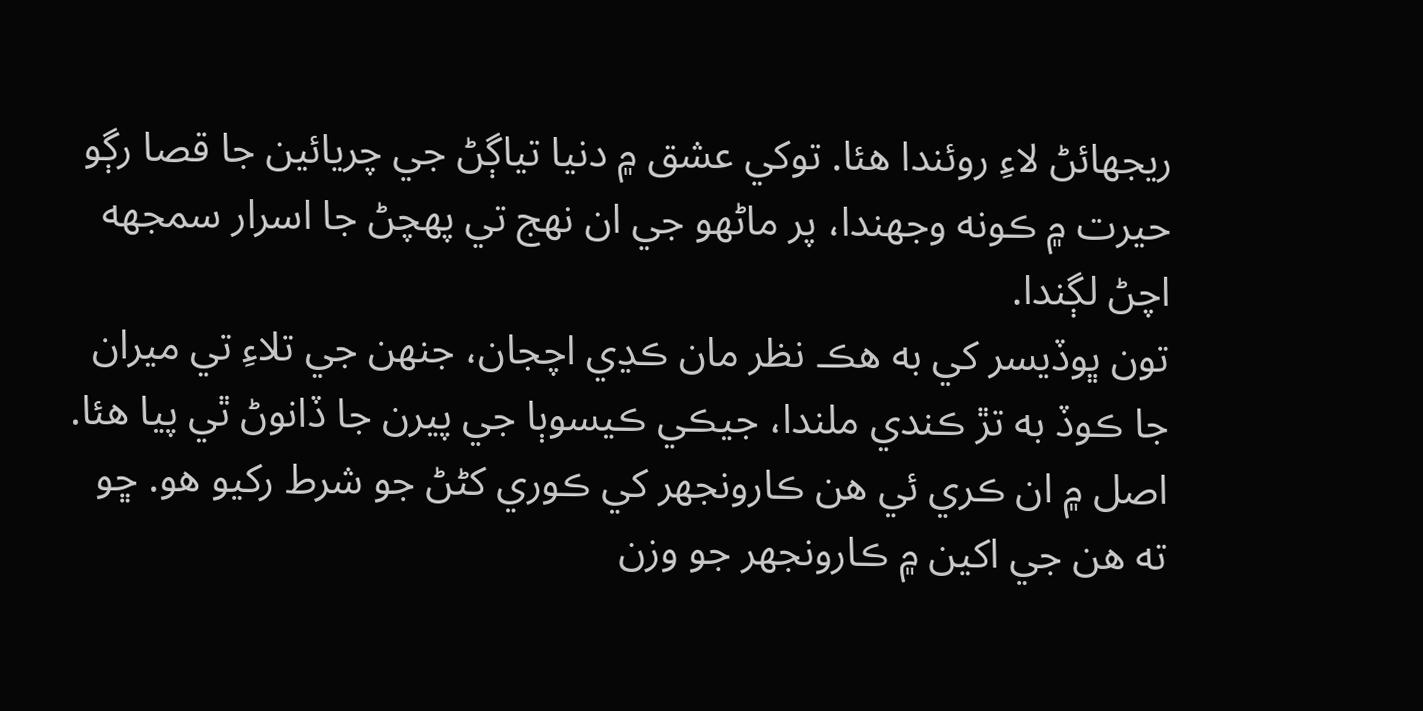ريجهائڻ لاءِ روئندا هئا. توکي عشق ۾ دنيا تياڳڻ جي چريائين جا قصا رڳو حيرت ۾ ڪونه وجهندا، پر ماڻهو جي ان نھج تي پھچڻ جا اسرار سمجهه اچڻ لڳندا.
تون ڀوڏيسر کي به هڪ نظر مان ڪڍي اچجان، جنھن جي تلاءِ تي ميران جا ڪوڏ به تڙ ڪندي ملندا، جيڪي ڪيسوٻا جي پيرن جا ڏانوڻ ٿي پيا هئا. اصل ۾ ان ڪري ئي هن ڪارونجهر کي ڪوري کڻڻ جو شرط رکيو هو. ڇو ته هن جي اکين ۾ ڪارونجهر جو وزن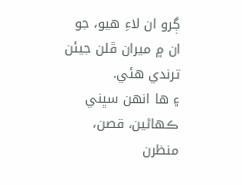ڳرو ان لاءِ هيو، جو ان ۾ ميران ڦلن جيئن ترندي هئي.
۽ ها انهن سڀني ڪهاڻين، قصن، منظرن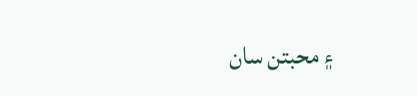۽ محبتن سان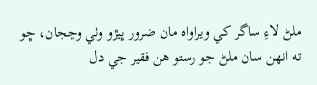ملڻ لاءِ ساگر کي ويراواه مان ضرور ڀيڙو وٺي وڃجان، ڇو ته انهن سان ملڻ جو رستو هن فقير جي دل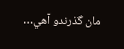مان گذرندو آهي…